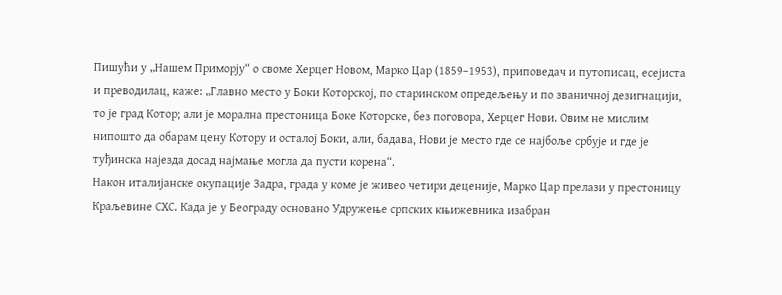Пишући у „Нашем Приморју“ о своме Херцег Новом, Марко Цар (1859–1953), приповедач и путописац, есејиста и преводилац, каже: „Главно место у Боки Которској, по старинском опредељењу и по званичној дезигнацији, то је град Котор; али је морална престоница Боке Которске, без поговора, Херцег Нови. Овим не мислим нипошто да обарам цену Котору и осталој Боки, али, бадава, Нови је место где се најбоље србује и где је туђинска најезда досад најмање могла да пусти корена“.
Након италијанске окупације Задра, града у коме је живео четири деценије, Марко Цар прелази у престоницу Краљевине СХС. Када је у Београду основано Удружење српских књижевника изабран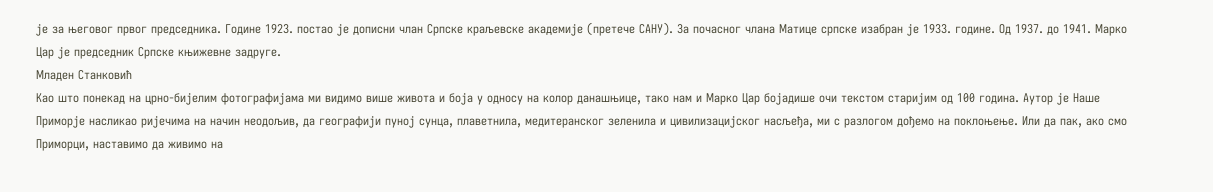је за његовог првог председника. Године 1923. постао је дописни члан Српске краљевске академије (претече САНУ). За почасног члана Матице српске изабран је 1933. године. Од 1937. до 1941. Марко Цар је председник Српске књижевне задруге.
Младен Станковић
Као што понекад на црно-бијелим фотографијама ми видимо више живота и боја у односу на колор данашњице, тако нам и Марко Цар бојадише очи текстом старијим од 100 година. Аутор је Наше Приморје насликао ријечима на начин неодољив, да географији пуној сунца, плаветнила, медитеранског зеленила и цивилизацијског насљеђа, ми с разлогом дођемо на поклоњење. Или да пак, ако смо Приморци, наставимо да живимо на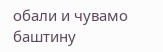обали и чувамо баштину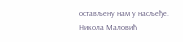остављену нам у насљеђе.
Никола Маловић